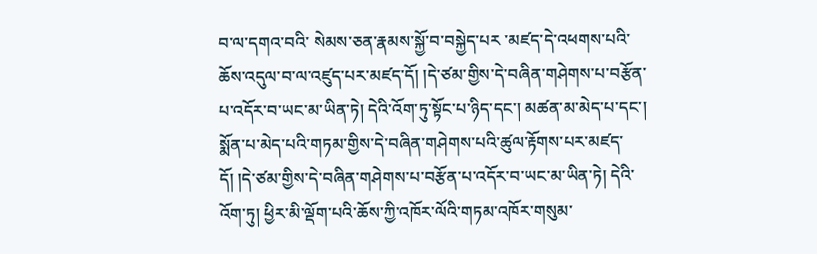བ་ལ་དགའ་བའི་ སེམས་ཅན་རྣམས་སྐྱོ་བ་བསྐྱེད་པར ་མཛད་དེ་འཕགས་པའི་ཆོས་འདུལ་བ་ལ་འཛུད་པར་མཛད་དོ། །དེ་ཙམ་གྱིས་དེ་བཞིན་གཤེགས་པ་བརྩོན་པ་འདོར་བ་ཡང་མ་ཡིན་ཏེ། དེའི་འོག་ཏུ་སྟོང་པ་ཉིད་དང་། མཚན་མ་མེད་པ་དང་། སྨོན་པ་མེད་པའི་གཏམ་གྱིས་དེ་བཞིན་གཤེགས་པའི་ཚུལ་རྟོགས་པར་མཛད་དོ། །དེ་ཙམ་གྱིས་དེ་བཞིན་གཤེགས་པ་བརྩོན་པ་འདོར་བ་ཡང་མ་ཡིན་ཏེ། དེའི་འོག་ཏུ། ཕྱིར་མི་ལྡོག་པའི་ཆོས་ཀྱི་འཁོར་ལོའི་གཏམ་འཁོར་གསུམ་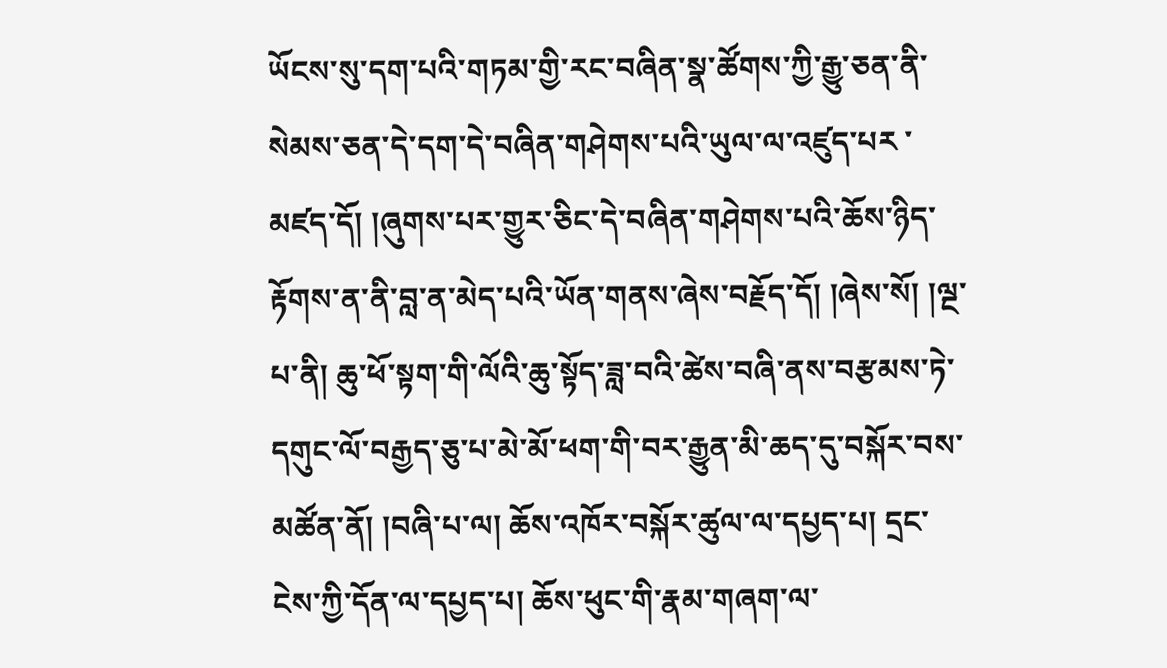ཡོངས་སུ་དག་པའི་གཏམ་གྱི་རང་བཞིན་སྣ་ཚོགས་ཀྱི་རྒྱུ་ཅན་ནི་ སེམས་ཅན་དེ་དག་དེ་བཞིན་གཤེགས་པའི་ཡུལ་ལ་འཛུད་པར ་མཛད་དོ། །ཞུགས་པར་གྱུར་ཅིང་དེ་བཞིན་གཤེགས་པའི་ཆོས་ཉིད་རྟོགས་ན་ནི་བླ་ན་མེད་པའི་ཡོན་གནས་ཞེས་བརྗོད་དོ། །ཞེས་སོ། །ལྔ་པ་ནི། ཆུ་ཕོ་སྟག་གི་ལོའི་ཆུ་སྟོད་ཟླ་བའི་ཚེས་བཞི་ནས་བརྩམས་ཏེ་དགུང་ལོ་བརྒྱད་ཅུ་པ་མེ་མོ་ཕག་གི་བར་རྒྱུན་མི་ཆད་དུ་བསྐོར་བས་མཚོན་ནོ། །བཞི་པ་ལ། ཆོས་འཁོར་བསྐོར་ཚུལ་ལ་དཔྱད་པ། དྲང་ངེས་ཀྱི་དོན་ལ་དཔྱད་པ། ཆོས་ཕུང་གི་རྣམ་གཞག་ལ་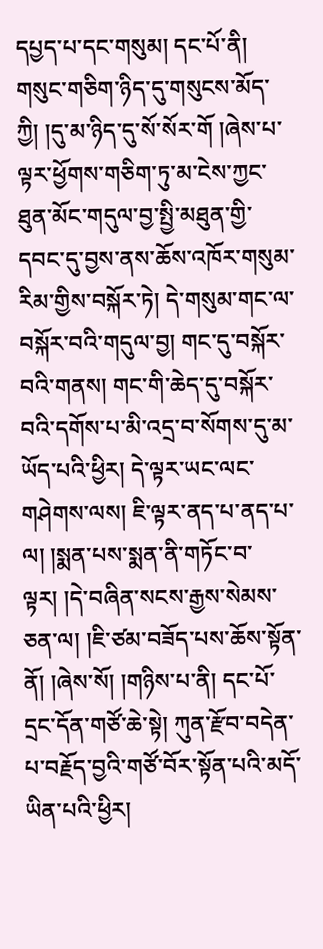དཔྱད་པ་དང་གསུམ། དང་པོ་ནི། གསུང་གཅིག་ཉིད་དུ་གསུངས་མོད་ཀྱི། །དུ་མ་ཉིད་དུ་སོ་སོར་གོ །ཞེས་པ་ལྟར་ཕྱོགས་གཅིག་ཏུ་མ་ངེས་ཀྱང་ཐུན་མོང་གདུལ་བྱ་སྤྱི་མཐུན་གྱི་དབང་དུ་བྱས་ནས་ཆོས་འཁོར་གསུམ་རིམ་གྱིས་བསྐོར་ཏེ། དེ་གསུམ་གང་ལ་བསྐོར་བའི་གདུལ་བྱ། གང་དུ་བསྐོར་བའི་གནས། གང་གི་ཆེད་དུ་བསྐོར་བའི་དགོས་པ་མི་འདྲ་བ་སོགས་དུ་མ་ཡོད་པའི་ཕྱིར། དེ་ལྟར་ཡང་ལང་གཤེགས་ལས། ཇི་ལྟར་ནད་པ་ནད་པ་ལ། །སྨན་པས་སྨན་ནི་གཏོང་བ་ལྟར། །དེ་བཞིན་སངས་རྒྱས་སེམས་ཅན་ལ། །ཇི་ཙམ་བཟོད་པས་ཆོས་སྟོན་ནོ། །ཞེས་སོ། །གཉིས་པ་ནི། དང་པོ་དྲང་དོན་གཙོ་ཆེ་སྟེ། ཀུན་རྫོབ་བདེན་པ་བརྗོད་བྱའི་གཙོ་བོར་སྟོན་པའི་མདོ་ཡིན་པའི་ཕྱིར།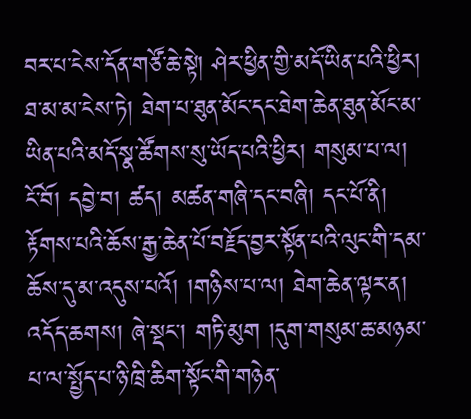བར་པ་ངེས་དོན་གཙོ་ཆེ་སྟེ། ཤེར་ཕྱིན་གྱི་མདོ་ཡིན་པའི་ཕྱིར། ཐ་མ་མ་ངེས་ཏེ། ཐེག་པ་ཐུན་མོང་དང་ཐེག་ཆེན་ཐུན་མོང་མ་ཡིན་པའི་མདོ་སྣ་ཚོགས་སུ་ཡོད་པའི་ཕྱིར། གསུམ་པ་ལ། ངོ་བོ། དབྱེ་བ། ཚད། མཚན་གཞི་དང་བཞི། དང་པོ་ནི། རྟོགས་པའི་ཆོས་རྒྱ་ཆེན་པོ་བརྗོད་བྱར་སྟོན་པའི་ལུང་གི་དམ་
ཆོས་དུ་མ་འདུས་པའོ། །གཉིས་པ་ལ། ཐེག་ཆེན་ལྟར་ན། འདོད་ཆགས། ཞེ་སྡང་། གཏི་མུག །དུག་གསུམ་ཆ་མཉམ་པ་ལ་སྤྱོད་པ་ཉི་ཁྲི་ཆིག་སྟོང་གི་གཉེན་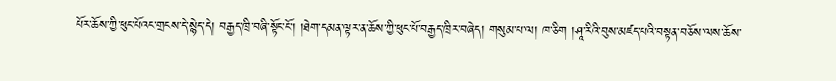པོར་ཆོས་ཀྱི་ཕུང་པོའང་གྲངས་དེ་སྙེད་དེ། བརྒྱད་ཁྲི་བཞི་སྟོང་ངོ་། །ཐེག་དམན་ལྟར་ན་ཆོས་ཀྱི་ཕུང་པོ་བརྒྱད་ཁྲིར་བཞེད། གསུམ་པ་ལ། ཁ་ཅིག །ཤཱ་རིའི་བུས་མཛད་པའི་བསྟན་བཅོས་ལས་ཆོས་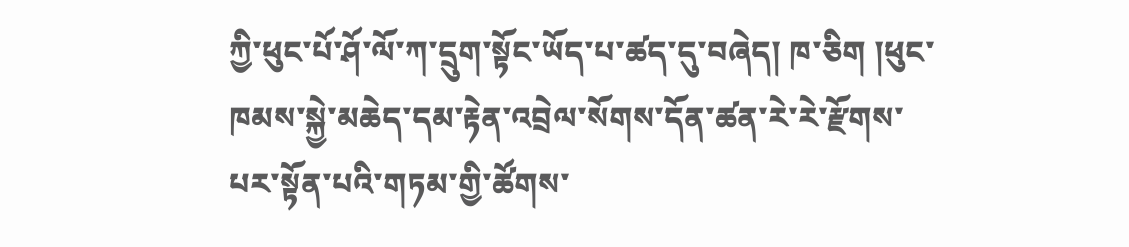ཀྱི་ཕུང་པོ་ཤོ་ལོ་ཀ་དྲུག་སྟོང་ཡོད་པ་ཚད་དུ་བཞེད། ཁ་ཅིག །ཕུང་ཁམས་སྐྱེ་མཆེད་དམ་རྟེན་འབྲེལ་སོགས་དོན་ཚན་རེ་རེ་རྫོགས་པར་སྟོན་པའི་གཏམ་གྱི་ཚོགས་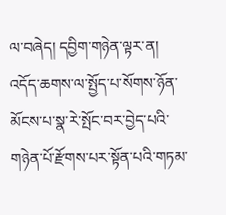ལ་བཞེད། དབྱིག་གཉེན་ལྟར་ན། འདོད་ཆགས་ལ་སྤྱོད་པ་སོགས་ཉོན་མོངས་པ་སྣ་རེ་སྤོང་བར་བྱེད་པའི་གཉེན་པོ་རྫོགས་པར་སྟོན་པའི་གཏམ་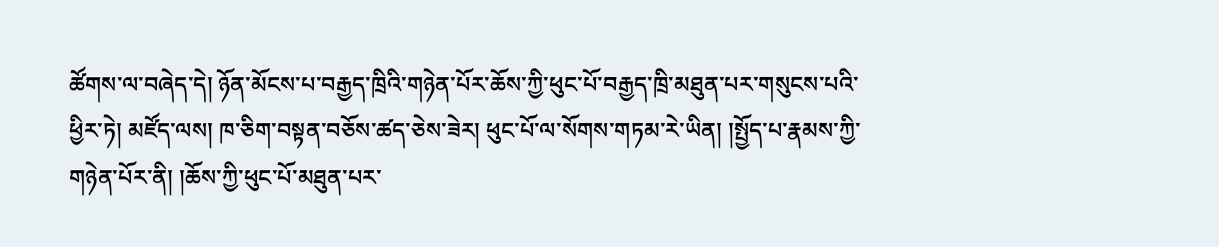ཚོགས་ལ་བཞེད་དེ། ཉོན་མོངས་པ་བརྒྱད་ཁྲིའི་གཉེན་པོར་ཆོས་ཀྱི་ཕུང་པོ་བརྒྱད་ཁྲི་མཐུན་པར་གསུངས་པའི་ཕྱིར་ཏེ། མཛོད་ལས། ཁ་ཅིག་བསྟན་བཅོས་ཚད་ཅེས་ཟེར། ཕུང་པོ་ལ་སོགས་གཏམ་རེ་ཡིན། །སྤྱོད་པ་རྣམས་ཀྱི་གཉེན་པོར་ནི། །ཆོས་ཀྱི་ཕུང་པོ་མཐུན་པར་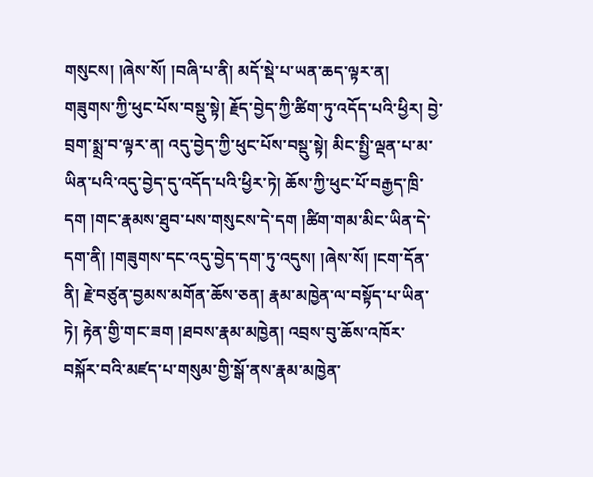གསུངས། །ཞེས་སོ། །བཞི་པ་ནི། མདོ་སྡེ་པ་ཡན་ཆད་ལྟར་ན། གཟུགས་ཀྱི་ཕུང་པོས་བསྡུ་སྟེ། རྗོད་བྱེད་ཀྱི་ཚིག་ཏུ་འདོད་པའི་ཕྱིར། བྱེ་བྲག་སྨྲ་བ་ལྟར་ན། འདུ་བྱེད་ཀྱི་ཕུང་པོས་བསྡུ་སྟེ། མིང་སྤྱི་ལྡན་པ་མ་ཡིན་པའི་འདུ་བྱེད་དུ་འདོད་པའི་ཕྱིར་ཏེ། ཆོས་ཀྱི་ཕུང་པོ་བརྒྱད་ཁྲི་དག །གང་རྣམས་ཐུབ་པས་གསུངས་དེ་དག །ཚིག་གམ་མིང་ཡིན་དེ་དག་ནི། །གཟུགས་དང་འདུ་བྱེད་དག་ཏུ་འདུས། །ཞེས་སོ། །ངག་དོན་ནི། རྗེ་བཙུན་བྱམས་མགོན་ཆོས་ཅན། རྣམ་མཁྱེན་ལ་བསྟོད་པ་ཡིན་ཏེ། རྟེན་གྱི་གང་ཟག །ཐབས་རྣམ་མཁྱེན། འབྲས་བུ་ཆོས་འཁོར་བསྐོར་བའི་མཛད་པ་གསུམ་གྱི་སྒོ་ནས་རྣམ་མཁྱེན་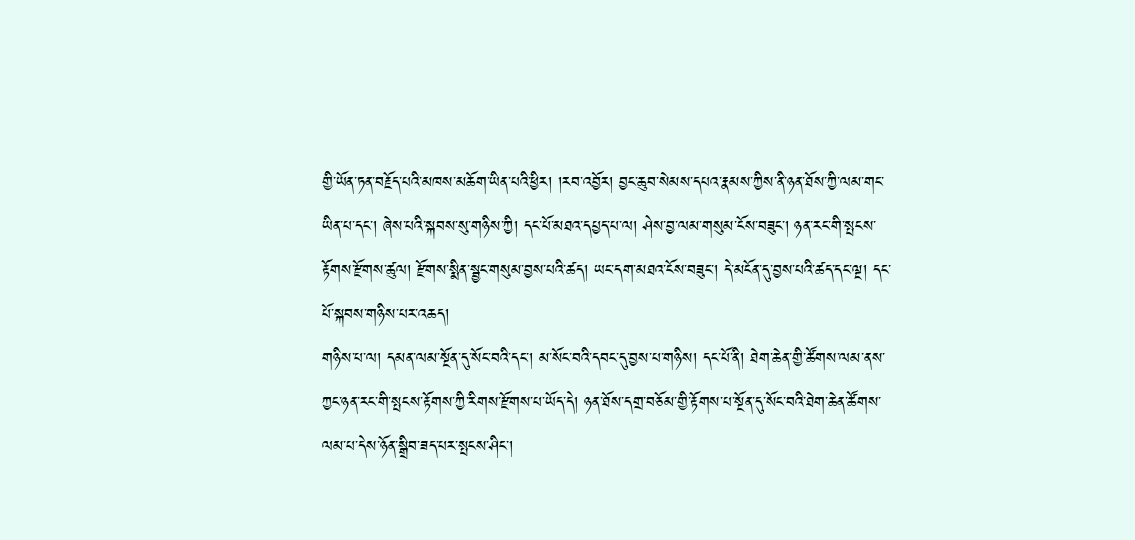གྱི་ཡོན་ཏན་བརྗོད་པའི་མཁས་མཆོག་ཡིན་པའི་ཕྱིར། །རབ་འབྱོར། བྱང་ཆུབ་སེམས་དཔའ་རྣམས་ཀྱིས་ནི་ཉན་ཐོས་ཀྱི་ལམ་གང་ཡིན་པ་དང་། ཞེས་པའི་སྐབས་སུ་གཉིས་ཀྱི། དང་པོ་མཐའ་དཔྱད་པ་ལ། ཤེས་བྱ་ལམ་གསུམ་ངོས་བཟུང་། ཉན་རང་གི་སྤངས་རྟོགས་རྫོགས་ཚུལ། རྫོགས་སྨིན་སྦྱང་གསུམ་བྱས་པའི་ཚད། ཡང་དག་མཐའ་ངོས་བཟུང་། དེ་མངོན་དུ་བྱས་པའི་ཚད་དང་ལྔ། དང་པོ་སྐབས་གཉིས་པར་འཆད།
གཉིས་པ་ལ། དམན་ལམ་སྔོན་དུ་སོང་བའི་དང་། མ་སོང་བའི་དབང་དུ་བྱས་པ་གཉིས། དང་པོ་ནི། ཐེག་ཆེན་གྱི་ཚོགས་ལམ་ནས་ཀྱང་ཉན་རང་གི་སྤངས་རྟོགས་ཀྱི་རིགས་རྫོགས་པ་ཡོད་དེ། ཉན་ཐོས་དགྲ་བཅོམ་གྱི་རྟོགས་པ་སྔོན་དུ་སོང་བའི་ཐེག་ཆེན་ཚོགས་ལམ་པ་དེས་ཉོན་སྒྲིབ་ཟད་པར་སྤངས་ཤིང་།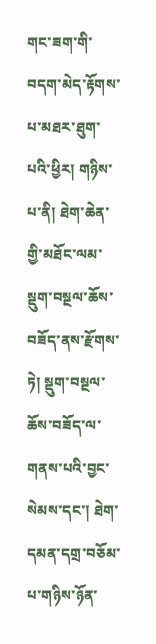གང་ཟག་གི་བདག་མེད་རྟོགས་པ་མཐར་ཐུག་པའི་ཕྱིར། གཉིས་པ་ནི། ཐེག་ཆེན་གྱི་མཐོང་ལམ་སྡུག་བསྔལ་ཆོས་བཟོད་ནས་རྫོགས་ཏེ། སྡུག་བསྔལ་ཆོས་བཟོད་ལ་གནས་པའི་བྱང་ སེམས་དང་། ཐེག་དམན་དགྲ་བཅོམ་པ་གཉིས་ཉོན་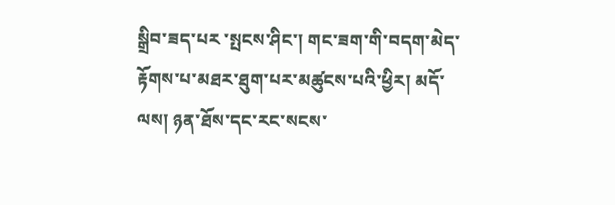སྒྲིབ་ཟད་པར ་སྤངས་ཤིང་། གང་ཟག་གི་བདག་མེད་རྟོགས་པ་མཐར་ཐུག་པར་མཚུངས་པའི་ཕྱིར། མདོ་ལས། ཉན་ཐོས་དང་རང་སངས་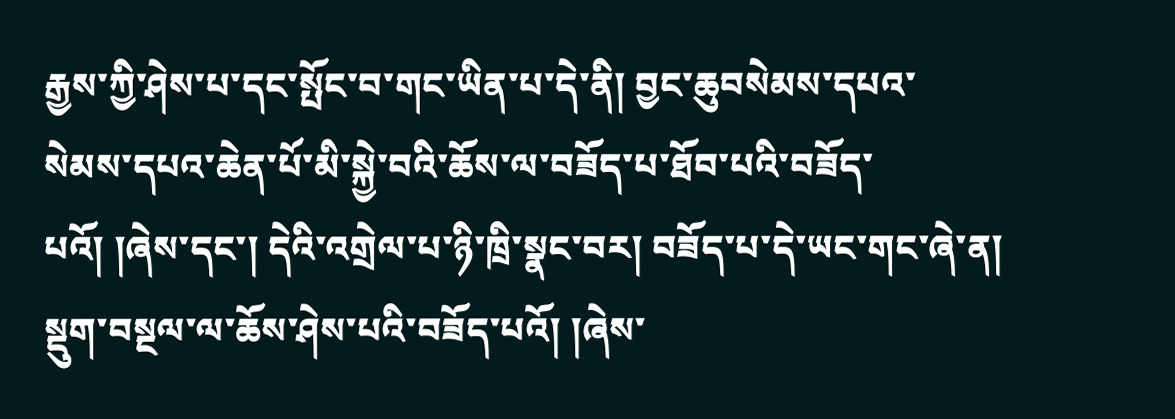རྒྱས་ཀྱི་ཤེས་པ་དང་སྤོང་བ་གང་ཡིན་པ་དེ་ནི། བྱང་ཆུབསེམས་དཔའ་སེམས་དཔའ་ཆེན་པོ་མི་སྐྱེ་བའི་ཆོས་ལ་བཟོད་པ་ཐོབ་པའི་བཟོད་པའོ། །ཞེས་དང་། དེའི་འགྲེལ་པ་ཉི་ཁྲི་སྣང་བར། བཟོད་པ་དེ་ཡང་གང་ཞེ་ན། སྡུག་བསྔལ་ལ་ཆོས་ཤེས་པའི་བཟོད་པའོ། །ཞེས་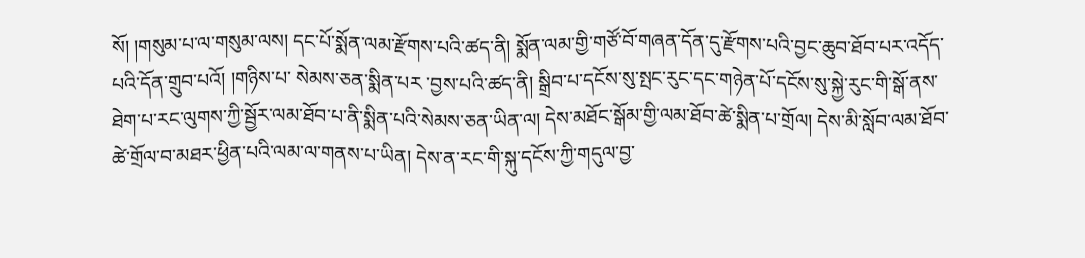སོ། །གསུམ་པ་ལ་གསུམ་ལས། དང་པོ་སྨོན་ལམ་རྫོགས་པའི་ཚད་ནི། སྨོན་ལམ་གྱི་གཙོ་བོ་གཞན་དོན་དུ་རྫོགས་པའི་བྱང་ཆུབ་ཐོབ་པར་འདོད་པའི་དོན་གྲུབ་པའོ། །གཉིས་པ་ སེམས་ཅན་སྨིན་པར ་བྱས་པའི་ཚད་ནི། སྒྲིབ་པ་དངོས་སུ་སྤང་རུང་དང་གཉེན་པོ་དངོས་སུ་སྐྱེ་རུང་གི་སྒོ་ནས་ཐེག་པ་རང་ལུགས་ཀྱི་སྦྱོར་ལམ་ཐོབ་པ་ནི་སྨིན་པའི་སེམས་ཅན་ཡིན་ལ། དེས་མཐོང་སྒོམ་གྱི་ལམ་ཐོབ་ཚེ་སྨིན་པ་གྲོལ། དེས་མི་སློབ་ལམ་ཐོབ་ཚེ་གྲོལ་བ་མཐར་ཕྱིན་པའི་ལམ་ལ་གནས་པ་ཡིན། དེས་ན་རང་གི་སྐུ་དངོས་ཀྱི་གདུལ་བྱ་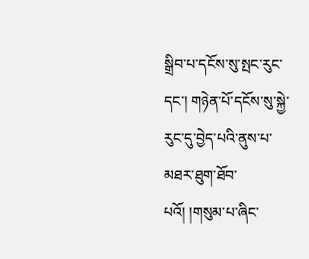སྒྲིབ་པ་དངོས་སུ་སྤང་རུང་དང་། གཉེན་པོ་དངོས་སུ་སྐྱེ་རུང་དུ་བྱེད་པའི་ནུས་པ་མཐར་ཐུག་ཐོབ་པའོ། །གསུམ་པ་ཞིང་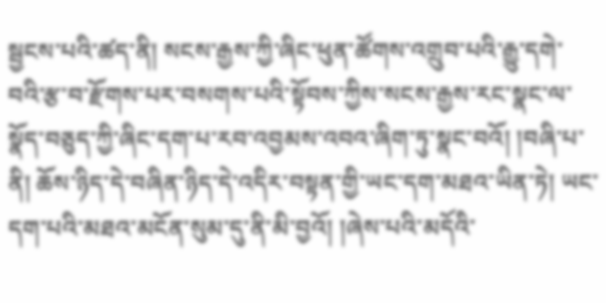སྦྱངས་པའི་ཚད་ནི། སངས་རྒྱས་ཀྱི་ཞིང་ཕུན་ཚོགས་འགྲུབ་པའི་རྒྱུ་དགེ་བའི་རྩ་བ་རྫོགས་པར་བསགས་པའི་སྟོབས་ཀྱིས་སངས་རྒྱས་རང་སྣང་ལ་སྣོད་བཅུད་ཀྱི་ཞིང་དག་པ་རབ་འབྱམས་འབའ་ཞིག་ཏུ་སྣང་བའོ། །བཞི་པ་ནི། ཆོས་ཉིད་དེ་བཞིན་ཉིད་དེ་འདིར་བསྟན་གྱི་ཡང་དག་མཐའ་ཡིན་ཏེ། ཡང་
དག་པའི་མཐའ་མངོན་སུམ་དུ་ནི་མི་བྱའོ། །ཞེས་པའི་མདོའི་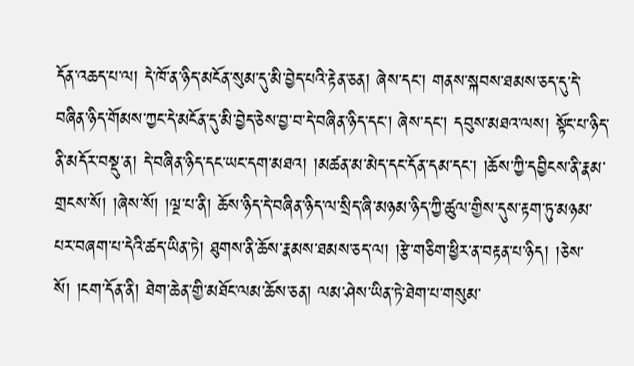དོན་འཆད་པ་ལ། དེ་ཁོ་ན་ཉིད་མངོན་སུམ་དུ་མི་བྱེད་པའི་རྟེན་ཅན། ཞེས་དང་། གནས་སྐབས་ཐམས་ཅད་དུ་དེ་བཞིན་ཉིད་གོམས་ཀྱང་དེ་མངོན་དུ་མི་བྱེད་ཅེས་བྱ་བ་དེ་བཞིན་ཉིད་དང་། ཞེས་དང་། དབུས་མཐའ་ལས། སྟོང་པ་ཉིད་ནི་མདོར་བསྡུ་ན། དེ་བཞིན་ཉིད་དང་ཡང་དག་མཐའ། །མཚན་མ་མེད་དང་དོན་དམ་དང་། །ཆོས་ཀྱི་དབྱིངས་ནི་རྣམ་གྲངས་སོ། །ཞེས་སོ། །ལྔ་པ་ནི། ཆོས་ཉིད་དེ་བཞིན་ཉིད་ལ་སྲིད་ཞི་མཉམ་ཉིད་ཀྱི་ཚུལ་གྱིས་དུས་རྟག་ཏུ་མཉམ་པར་བཞག་པ་དེའི་ཚད་ཡིན་ཏེ། ཐུགས་ནི་ཆོས་རྣམས་ཐམས་ཅད་ལ། །རྩེ་གཅིག་ཕྱིར་ན་བརྟན་པ་ཉིད། །ཅེས་སོ། །ངག་དོན་ནི། ཐེག་ཆེན་གྱི་མཐོང་ལམ་ཆོས་ཅན། ལམ་ཤེས་ཡིན་ཏེ་ཐེག་པ་གསུམ་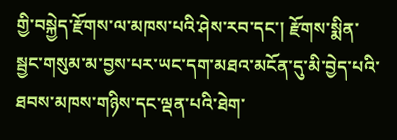གྱི་བསྐྱེད་རྫོགས་ལ་མཁས་པའི་ཤེས་རབ་དང་། རྫོགས་སྨིན་སྦྱང་གསུམ་མ་བྱས་པར་ཡང་དག་མཐའ་མངོན་དུ་མི་བྱེད་པའི་ཐབས་མཁས་གཉིས་དང་ལྡན་པའི་ཐེག་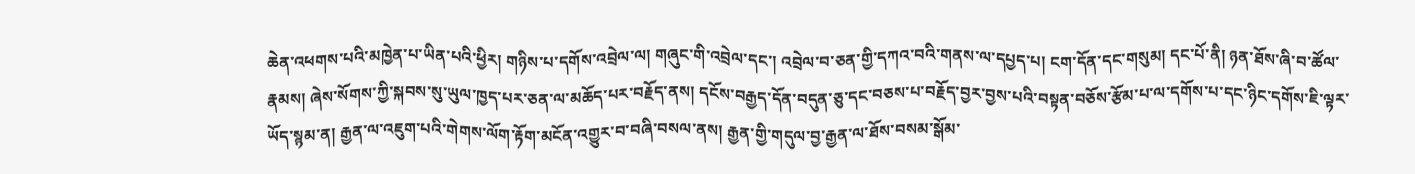ཆེན་འཕགས་པའི་མཁྱེན་པ་ཡིན་པའི་ཕྱིར། གཉིས་པ་དགོས་འབྲེལ་ལ། གཞུང་གི་འབྲེལ་དང་། འབྲེལ་བ་ཅན་གྱི་དཀའ་བའི་གནས་ལ་དཔྱད་པ། ངག་དོན་དང་གསུམ། དང་པོ་ནི། ཉན་ཐོས་ཞི་བ་ཚོལ་རྣམས། ཞེས་སོགས་ཀྱི་སྐབས་སུ་ཡུལ་ཁྱད་པར་ཅན་ལ་མཆོད་པར་བརྗོད་ནས། དངོས་བརྒྱད་དོན་བདུན་ཅུ་དང་བཅས་པ་བརྗོད་བྱར་བྱས་པའི་བསྟན་བཅོས་རྩོམ་པ་ལ་དགོས་པ་དང་ཉིང་དགོས་ཇི་ལྟར་ཡོད་སྙམ་ན། རྒྱན་ལ་འཇུག་པའི་གེགས་ལོག་རྟོག་མངོན་འགྱུར་བ་བཞི་བསལ་ནས། རྒྱན་གྱི་གདུལ་བྱ་རྒྱན་ལ་ཐོས་བསམ་སྒོམ་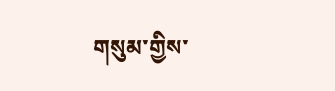གསུམ་གྱིས་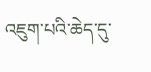འཇུག་པའི་ཆེད་དུ་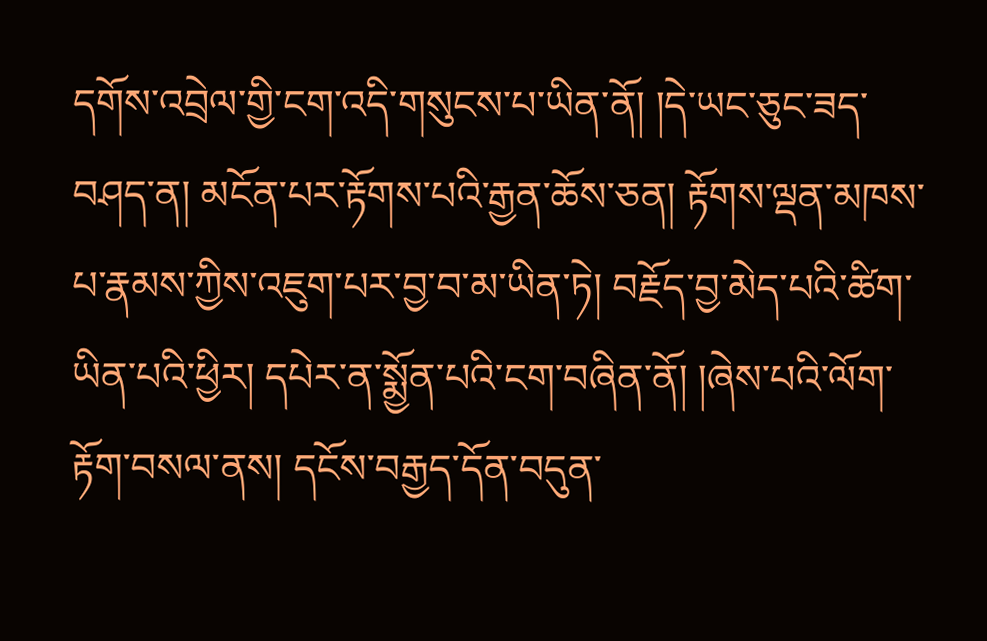དགོས་འབྲེལ་གྱི་ངག་འདི་གསུངས་པ་ཡིན་ནོ། །དེ་ཡང་ཅུང་ཟད་བཤད་ན། མངོན་པར་རྟོགས་པའི་རྒྱན་ཆོས་ཅན། རྟོགས་ལྡན་མཁས་པ་རྣམས་ཀྱིས་འཇུག་པར་བྱ་བ་མ་ཡིན་ཏེ། བརྗོད་བྱ་མེད་པའི་ཚིག་ཡིན་པའི་ཕྱིར། དཔེར་ན་སྨྱོན་པའི་ངག་བཞིན་ནོ། །ཞེས་པའི་ལོག་རྟོག་བསལ་ནས། དངོས་བརྒྱད་དོན་བདུན་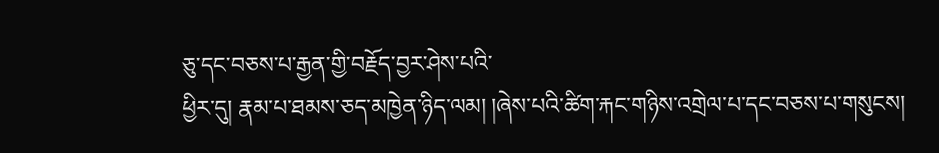ཅུ་དང་བཅས་པ་རྒྱན་གྱི་བརྗོད་བྱར་ཤེས་པའི་
ཕྱིར་དུ། རྣམ་པ་ཐམས་ཅད་མཁྱེན་ཉིད་ལམ། །ཞེས་པའི་ཚིག་རྐང་གཉིས་འགྲེལ་པ་དང་བཅས་པ་གསུངས།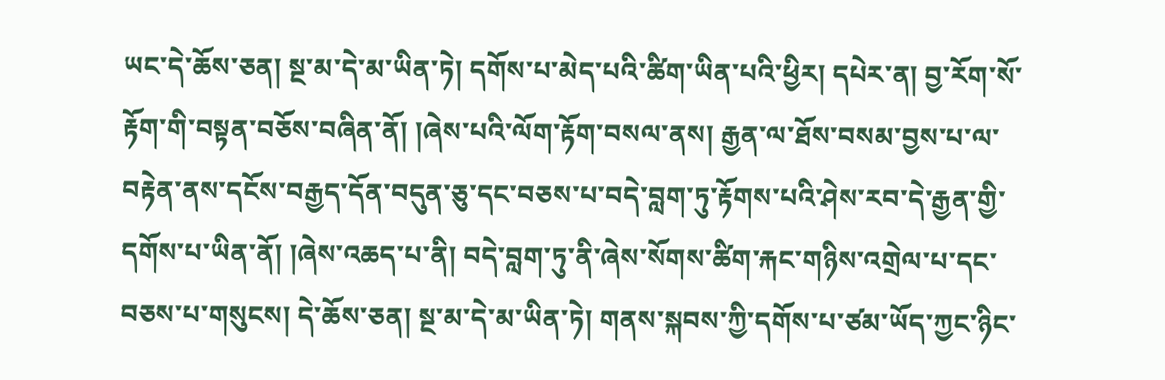ཡང་དེ་ཆོས་ཅན། སྔ་མ་དེ་མ་ཡིན་ཏེ། དགོས་པ་མེད་པའི་ཚིག་ཡིན་པའི་ཕྱིར། དཔེར་ན། བྱ་རོག་སོ་རྟོག་གི་བསྟན་བཅོས་བཞིན་ནོ། །ཞེས་པའི་ལོག་རྟོག་བསལ་ནས། རྒྱན་ལ་ཐོས་བསམ་བྱས་པ་ལ་བརྟེན་ནས་དངོས་བརྒྱད་དོན་བདུན་ཅུ་དང་བཅས་པ་བདེ་བླག་ཏུ་རྟོགས་པའི་ཤེས་རབ་དེ་རྒྱན་གྱི་དགོས་པ་ཡིན་ནོ། །ཞེས་འཆད་པ་ནི། བདེ་བླག་ཏུ་ནི་ཞེས་སོགས་ཚིག་རྐང་གཉིས་འགྲེལ་པ་དང་བཅས་པ་གསུངས། དེ་ཆོས་ཅན། སྔ་མ་དེ་མ་ཡིན་ཏེ། གནས་སྐབས་ཀྱི་དགོས་པ་ཙམ་ཡོད་ཀྱང་ཉིང་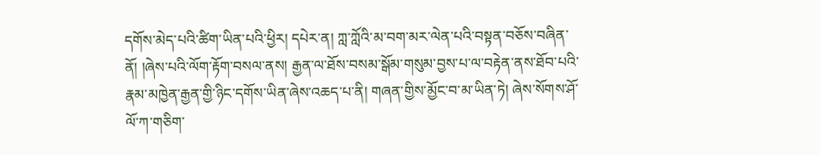དགོས་མེད་པའི་ཚིག་ཡིན་པའི་ཕྱིར། དཔེར་ན། ཀླ་ཀློའི་མ་བག་མར་ལེན་པའི་བསྟན་བཅོས་བཞིན་ནོ། །ཞེས་པའི་ལོག་རྟོག་བསལ་ནས། རྒྱན་ལ་ཐོས་བསམ་སྒོམ་གསུམ་བྱས་པ་ལ་བརྟེན་ནས་ཐོབ་པའི་རྣམ་མཁྱེན་རྒྱན་གྱི་ཉིང་དགོས་ཡིན་ཞེས་འཆད་པ་ནི། གཞན་གྱིས་མྱོང་བ་མ་ཡིན་ཏེ། ཞེས་སོགས་ཤོ་ལོ་ཀ་གཅིག་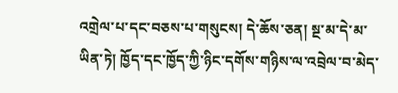འགྲེལ་པ་དང་བཅས་པ་གསུངས། དེ་ཆོས་ཅན། སྔ་མ་དེ་མ་ཡིན་ཏེ། ཁྱོད་དང་ཁྱོད་ཀྱི་ཉིང་དགོས་གཉིས་ལ་འབྲེལ་བ་མེད་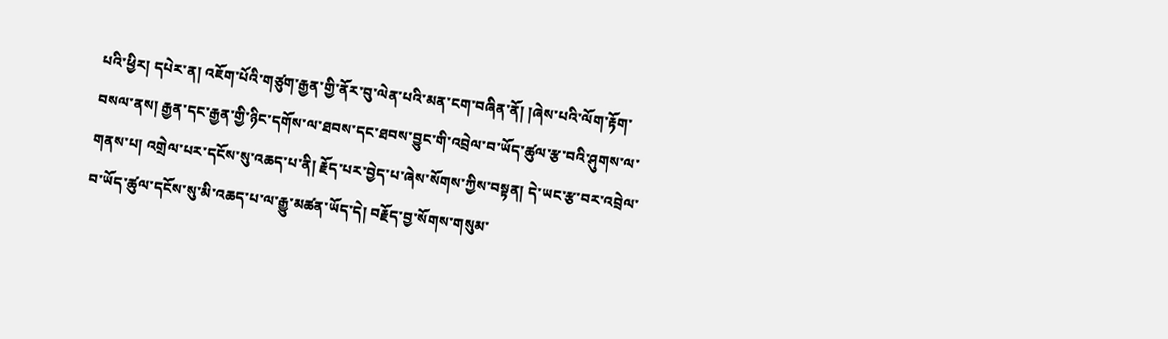པའི་ཕྱིར། དཔེར་ན། འཇོག་པོའི་གཙུག་རྒྱན་གྱི་ནོར་བུ་ལེན་པའི་མན་ངག་བཞིན་ནོ། །ཞེས་པའི་ལོག་རྟོག་བསལ་ནས། རྒྱན་དང་རྒྱན་གྱི་ཉིང་དགོས་ལ་ཐབས་དང་ཐབས་བྱུང་གི་འབྲེལ་བ་ཡོད་ཚུལ་རྩ་བའི་ཤུགས་ལ་གནས་པ། འགྲེལ་པར་དངོས་སུ་འཆད་པ་ནི། རྗོད་པར་བྱེད་པ་ཞེས་སོགས་ཀྱིས་བསྟན། དེ་ཡང་རྩ་བར་འབྲེལ་བ་ཡོད་ཚུལ་དངོས་སུ་མི་འཆད་པ་ལ་རྒྱུ་མཚན་ཡོད་དེ། བརྗོད་བྱ་སོགས་གསུམ་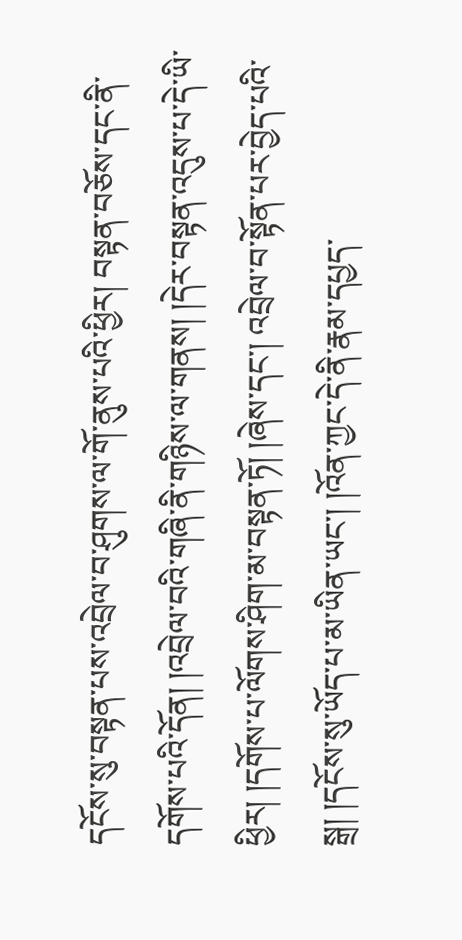དངོས་སུ་བསྟན་པས་འབྲེལ་བ་ཤུགས་ལ་གོ་ནུས་པའི་ཕྱིར། བསྟན་བཅོས་དང་ནི་དགོས་པའི་དོན། །འབྲེལ་བའི་གཞི་ནི་གཉིས་ལ་གནས། །དེར་བསྟན་འདུས་པ་དེ་ཡི་ཕྱིར། །དགོས་པ་ལོགས་ཤིག་མ་བསྟན་ཏོ། །ཞེས་དང་། འབྲེལ་བ་སྟོན་པར་བྱེད་པའི་སྒྲ། །དངོས་སུ་ཡོད་པ་མ་ཡིན་ཡང་། །འོན་ཀྱང་དེ་ནི་རྣམ་དཔྱད་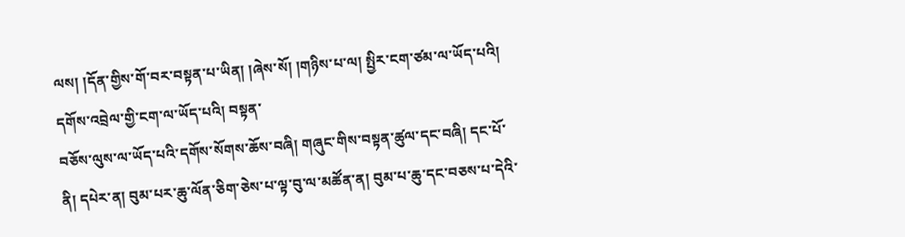ལས། །དོན་གྱིས་གོ་བར་བསྟན་པ་ཡིན། །ཞེས་སོ། །གཉིས་པ་ལ། སྤྱིར་ངག་ཙམ་ལ་ཡོད་པའི། དགོས་འབྲེལ་གྱི་ངག་ལ་ཡོད་པའི། བསྟན་
བཅོས་ལུས་ལ་ཡོད་པའི་དགོས་སོགས་ཆོས་བཞི། གཞུང་གིས་བསྟན་ཚུལ་དང་བཞི། དང་པོ་ནི། དཔེར་ན། བུམ་པར་ཆུ་ལོན་ཅིག་ཅེས་པ་ལྟ་བུ་ལ་མཚོན་ན། བུམ་པ་ཆུ་དང་བཅས་པ་དེའི་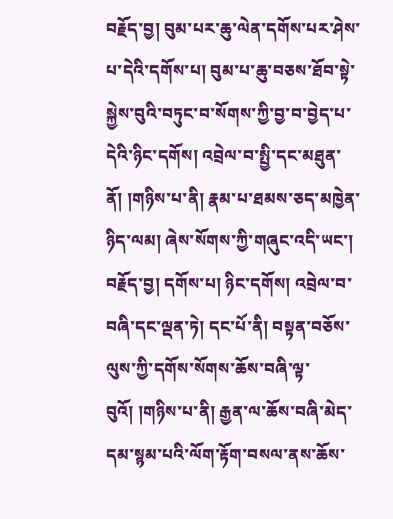བརྗོད་བྱ། བུམ་པར་ཆུ་ལེན་དགོས་པར་ཤེས་པ་དེའི་དགོས་པ། བུམ་པ་ཆུ་བཅས་ཐོབ་སྟེ་སྐྱེས་བུའི་བཏུང་བ་སོགས་ཀྱི་བྱ་བ་བྱེད་པ་དེའི་ཉིང་དགོས། འབྲེལ་བ་སྤྱི་དང་མཐུན་ནོ། །གཉིས་པ་ནི། རྣམ་པ་ཐམས་ཅད་མཁྱེན་ཉིད་ལམ། ཞེས་སོགས་ཀྱི་གཞུང་འདི་ཡང་། བརྗོད་བྱ། དགོས་པ། ཉིང་དགོས། འབྲེལ་བ་བཞི་དང་ལྡན་ཏེ། དང་པོ་ནི། བསྟན་བཅོས་ལུས་ཀྱི་དགོས་སོགས་ཆོས་བཞི་ལྟ་བུའོ། །གཉིས་པ་ནི། རྒྱན་ལ་ཆོས་བཞི་མེད་དམ་སྙམ་པའི་ལོག་རྟོག་བསལ་ནས་ཆོས་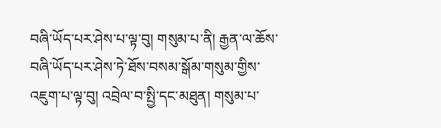བཞི་ཡོད་པར་ཤེས་པ་ལྟ་བུ། གསུམ་པ་ནི། རྒྱན་ལ་ཆོས་བཞི་ཡོད་པར་ཤེས་ཏེ་ཐོས་བསམ་སྒོམ་གསུམ་གྱིས་འཇུག་པ་ལྟ་བུ། འབྲེལ་བ་སྤྱི་དང་མཐུན། གསུམ་པ་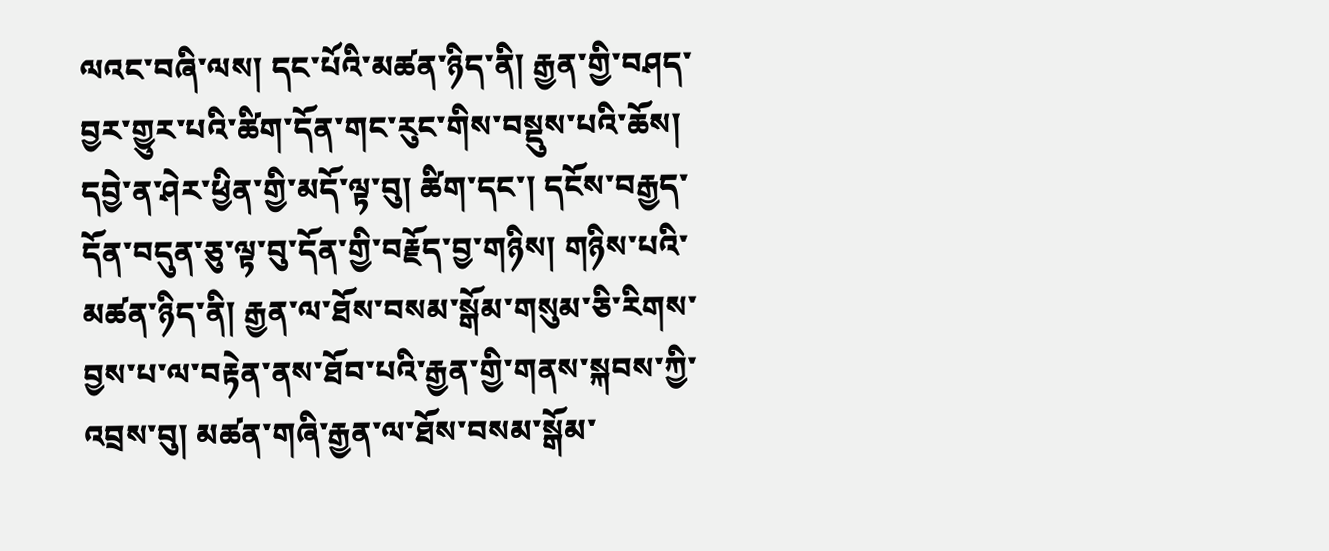ལའང་བཞི་ལས། དང་པོའི་མཚན་ཉིད་ནི། རྒྱན་གྱི་བཤད་བྱར་གྱུར་པའི་ཚིག་དོན་གང་རུང་གིས་བསྡུས་པའི་ཆོས། དབྱེ་ན་ཤེར་ཕྱིན་གྱི་མདོ་ལྟ་བུ། ཚིག་དང་། དངོས་བརྒྱད་དོན་བདུན་ཅུ་ལྟ་བུ་དོན་གྱི་བརྗོད་བྱ་གཉིས། གཉིས་པའི་མཚན་ཉིད་ནི། རྒྱན་ལ་ཐོས་བསམ་སྒོམ་གསུམ་ཅི་རིགས་བྱས་པ་ལ་བརྟེན་ནས་ཐོབ་པའི་རྒྱན་གྱི་གནས་སྐབས་ཀྱི་འབྲས་བུ། མཚན་གཞི་རྒྱན་ལ་ཐོས་བསམ་སྒོམ་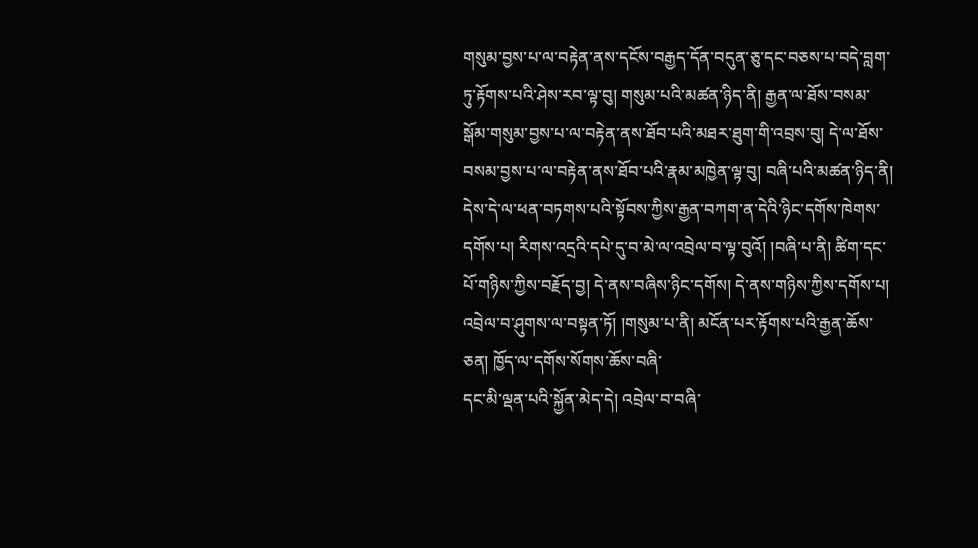གསུམ་བྱས་པ་ལ་བརྟེན་ནས་དངོས་བརྒྱད་དོན་བདུན་ཅུ་དང་བཅས་པ་བདེ་བླག་ཏུ་རྟོགས་པའི་ཤེས་རབ་ལྟ་བུ། གསུམ་པའི་མཚན་ཉིད་ནི། རྒྱན་ལ་ཐོས་བསམ་སྒོམ་གསུམ་བྱས་པ་ལ་བརྟེན་ནས་ཐོབ་པའི་མཐར་ཐུག་གི་འབྲས་བུ། དེ་ལ་ཐོས་བསམ་བྱས་པ་ལ་བརྟེན་ནས་ཐོབ་པའི་རྣམ་མཁྱེན་ལྟ་བུ། བཞི་པའི་མཚན་ཉིད་ནི། དེས་དེ་ལ་ཕན་བཏགས་པའི་སྟོབས་ཀྱིས་རྒྱན་བཀག་ན་དེའི་ཉིང་དགོས་ཁེགས་དགོས་པ། རིགས་འདྲའི་དཔེ་དུ་བ་མེ་ལ་འབྲེལ་བ་ལྟ་བུའོ། །བཞི་པ་ནི། ཚིག་དང་པོ་གཉིས་ཀྱིས་བརྗོད་བྱ། དེ་ནས་བཞིས་ཉིང་དགོས། དེ་ནས་གཉིས་ཀྱིས་དགོས་པ། འབྲེལ་བ་ཤུགས་ལ་བསྟན་ཏོ། །གསུམ་པ་ནི། མངོན་པར་རྟོགས་པའི་རྒྱན་ཆོས་ཅན། ཁྱོད་ལ་དགོས་སོགས་ཆོས་བཞི་
དང་མི་ལྡན་པའི་སྐྱོན་མེད་དེ། འབྲེལ་བ་བཞི་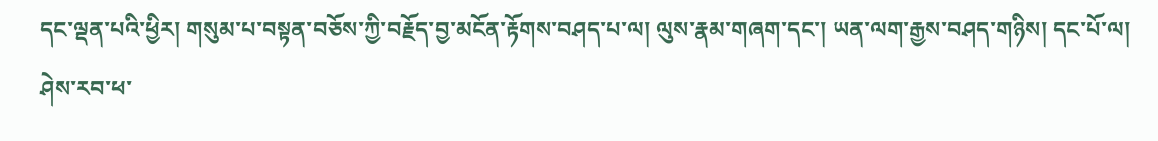དང་ལྡན་པའི་ཕྱིར། གསུམ་པ་བསྟན་བཅོས་ཀྱི་བརྗོད་བྱ་མངོན་རྟོགས་བཤད་པ་ལ། ལུས་རྣམ་གཞག་དང་། ཡན་ལག་རྒྱས་བཤད་གཉིས། དང་པོ་ལ། ཤེས་རབ་ཕ་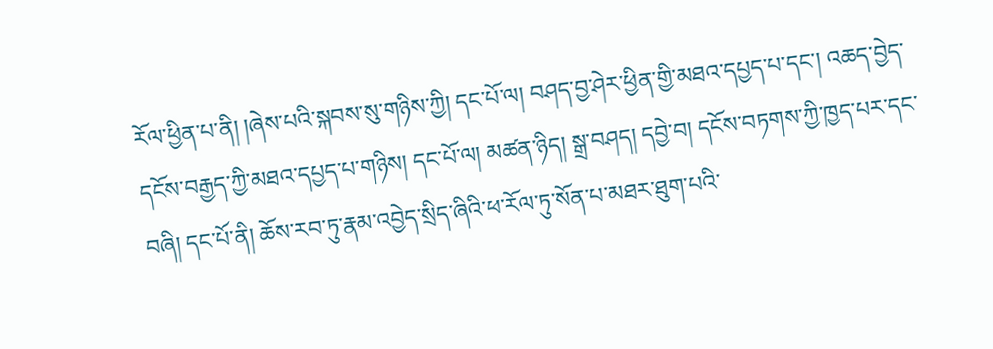རོལ་ཕྱིན་པ་ནི། །ཞེས་པའི་སྐབས་སུ་གཉིས་ཀྱི། དང་པོ་ལ། བཤད་བྱ་ཤེར་ཕྱིན་གྱི་མཐའ་དཔྱད་པ་དང་། འཆད་བྱེད་དངོས་བརྒྱད་ཀྱི་མཐའ་དཔྱད་པ་གཉིས། དང་པོ་ལ། མཚན་ཉིད། སྒྲ་བཤད། དབྱེ་བ། དངོས་བཏགས་ཀྱི་ཁྱད་པར་དང་བཞི། དང་པོ་ནི། ཆོས་རབ་ཏུ་རྣམ་འབྱེད་སྲིད་ཞིའི་ཕ་རོལ་ཏུ་སོན་པ་མཐར་ཐུག་པའི་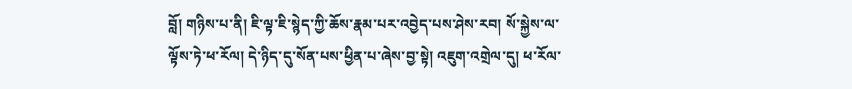བློ། གཉིས་པ་ནི། ཇི་ལྟ་ཇི་སྙེད་ཀྱི་ཆོས་རྣམ་པར་འབྱེད་པས་ཤེས་རབ། སོ་སྐྱེས་ལ་ལྟོས་ཏེ་ཕ་རོལ། དེ་ཉིད་དུ་སོན་པས་ཕྱིན་པ་ཞེས་བྱ་སྟེ། འཇུག་འགྲེལ་དུ། ཕ་རོལ་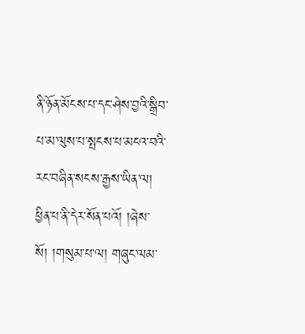ནི་ཉོན་མོངས་པ་དང་ཤེས་བྱའི་སྒྲིབ་པ་མ་ལུས་པ་སྤངས་པ་མངའ་བའི་རང་བཞིན་སངས་རྒྱས་ཡིན་ལ། ཕྱིན་པ་ནི་དེར་སོན་པའོ། །ཞེས་སོ། །གསུམ་པ་ལ། གཞུང་ལམ་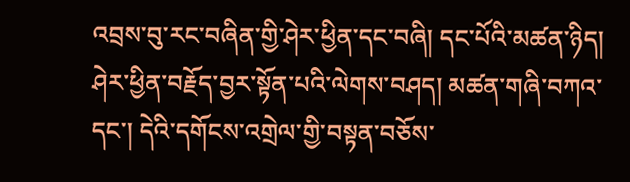འབྲས་བུ་རང་བཞིན་གྱི་ཤེར་ཕྱིན་དང་བཞི། དང་པོའི་མཚན་ཉིད། ཤེར་ཕྱིན་བརྗོད་བྱར་སྟོན་པའི་ལེགས་བཤད། མཚན་གཞི་བཀའ་དང་། དེའི་དགོངས་འགྲེལ་གྱི་བསྟན་བཅོས་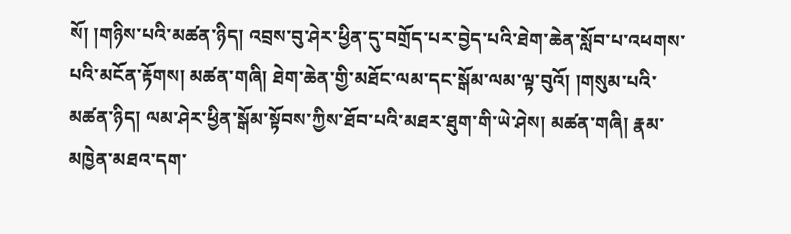སོ། །གཉིས་པའི་མཚན་ཉིད། འབྲས་བུ་ཤེར་ཕྱིན་དུ་བགྲོད་པར་བྱེད་པའི་ཐེག་ཆེན་སློབ་པ་འཕགས་པའི་མངོན་རྟོགས། མཚན་གཞི། ཐེག་ཆེན་གྱི་མཐོང་ལམ་དང་སྒོམ་ལམ་ལྟ་བུའོ། །གསུམ་པའི་མཚན་ཉིད། ལམ་ཤེར་ཕྱིན་སྒོམ་སྟོབས་ཀྱིས་ཐོབ་པའི་མཐར་ཐུག་གི་ཡེ་ཤེས། མཚན་གཞི། རྣམ་མཁྱེན་མཐའ་དག་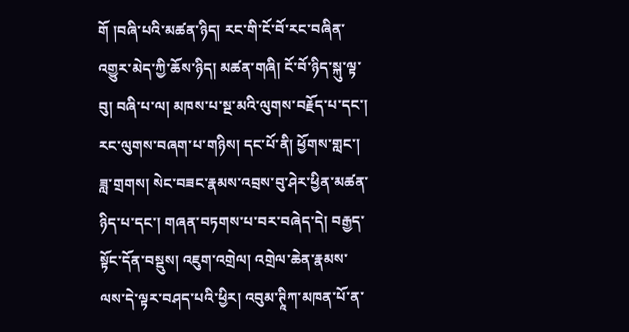གོ །བཞི་པའི་མཚན་ཉིད། རང་གི་ངོ་བོ་རང་བཞིན་འགྱུར་མེད་ཀྱི་ཆོས་ཉིད། མཚན་གཞི། ངོ་བོ་ཉིད་སྐུ་ལྟ་བུ། བཞི་པ་ལ། མཁས་པ་སྔ་མའི་ལུགས་བརྗོད་པ་དང་། རང་ལུགས་བཞག་པ་གཉིས། དང་པོ་ནི། ཕྱོགས་གླང་། ཟླ་གྲགས། སེང་བཟང་རྣམས་འབྲས་བུ་ཤེར་ཕྱིན་མཚན་ཉིད་པ་དང་། གཞན་བཏགས་པ་བར་བཞེད་དེ། བརྒྱད་སྟོང་དོན་བསྡུས། འཇུག་འགྲེལ། འགྲེལ་ཆེན་རྣམས་ལས་དེ་ལྟར་བཤད་པའི་ཕྱིར། འབུམ་ཊཱིཀ་མཁན་པོ་ན་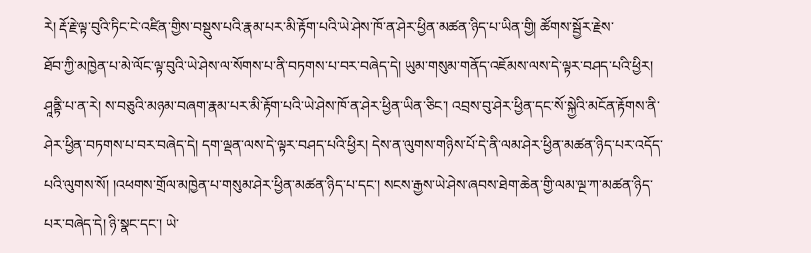རེ། རྡོ་རྗེ་ལྟ་བུའི་ཏིང་ངེ་འཛིན་གྱིས་བསྡུས་པའི་རྣམ་པར་མི་རྟོག་པའི་ཡེ་ཤེས་ཁོ་ན་ཤེར་ཕྱིན་མཚན་ཉིད་པ་ཡིན་གྱི། ཚོགས་སྦྱོར་རྗེས་
ཐོབ་ཀྱི་མཁྱེན་པ་མེ་ལོང་ལྟ་བུའི་ཡེ་ཤེས་ལ་སོགས་པ་ནི་བཏགས་པ་བར་བཞེད་དེ། ཡུམ་གསུམ་གནོད་འཇོམས་ལས་དེ་ལྟར་བཤད་པའི་ཕྱིར། ཤཱནྟི་པ་ན་རེ། ས་བཅུའི་མཉམ་བཞག་རྣམ་པར་མི་རྟོག་པའི་ཡེ་ཤེས་ཁོ་ན་ཤེར་ཕྱིན་ཡིན་ཅིང་། འབྲས་བུ་ཤེར་ཕྱིན་དང་སོ་སྐྱེའི་མངོན་རྟོགས་ནི་ཤེར་ཕྱིན་བཏགས་པ་བར་བཞེད་དེ། དག་ལྡན་ལས་དེ་ལྟར་བཤད་པའི་ཕྱིར། དེས་ན་ལུགས་གཉིས་པོ་དེ་ནི་ལམ་ཤེར་ཕྱིན་མཚན་ཉིད་པར་འདོད་པའི་ལུགས་སོ། །འཕགས་གྲོལ་མཁྱེན་པ་གསུམ་ཤེར་ཕྱིན་མཚན་ཉིད་པ་དང་། སངས་རྒྱས་ཡེ་ཤེས་ཞབས་ཐེག་ཆེན་གྱི་ལམ་ལྔ་ཀ་མཚན་ཉིད་པར་བཞེད་དེ། ཉི་སྣང་དང་། ཡེ་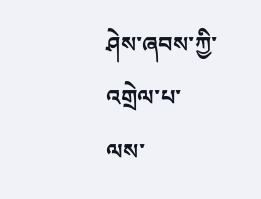ཤེས་ཞབས་ཀྱི་འགྲེལ་པ་ལས་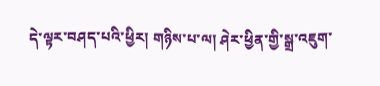དེ་ལྟར་བཤད་པའི་ཕྱིར། གཉིས་པ་ལ། ཤེར་ཕྱིན་གྱི་སྒྲ་འཇུག་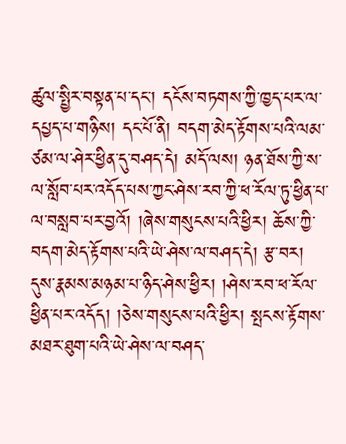ཚུལ་སྤྱིར་བསྟན་པ་དང་། དངོས་བཏགས་ཀྱི་ཁྱད་པར་ལ་དཔྱད་པ་གཉིས། དང་པོ་ནི། བདག་མེད་རྟོགས་པའི་ལམ་ཙམ་ལ་ཤེར་ཕྱིན་དུ་བཤད་དེ། མདོ་ལས། ཉན་ཐོས་ཀྱི་ས་ལ་སློབ་པར་འདོད་པས་ཀྱང་ཤེས་རབ་ཀྱི་ཕ་རོལ་ཏུ་ཕྱིན་པ་ལ་བསླབ་པར་བྱའོ། །ཞེས་གསུངས་པའི་ཕྱིར། ཆོས་ཀྱི་བདག་མེད་རྟོགས་པའི་ཡེ་ཤེས་ལ་བཤད་དེ། རྩ་བར། དུས་རྣམས་མཉམ་པ་ཉིད་ཤེས་ཕྱིར། །ཤེས་རབ་ཕ་རོལ་ཕྱིན་པར་འདོད། །ཅེས་གསུངས་པའི་ཕྱིར། སྤངས་རྟོགས་མཐར་ཐུག་པའི་ཡེ་ཤེས་ལ་བཤད་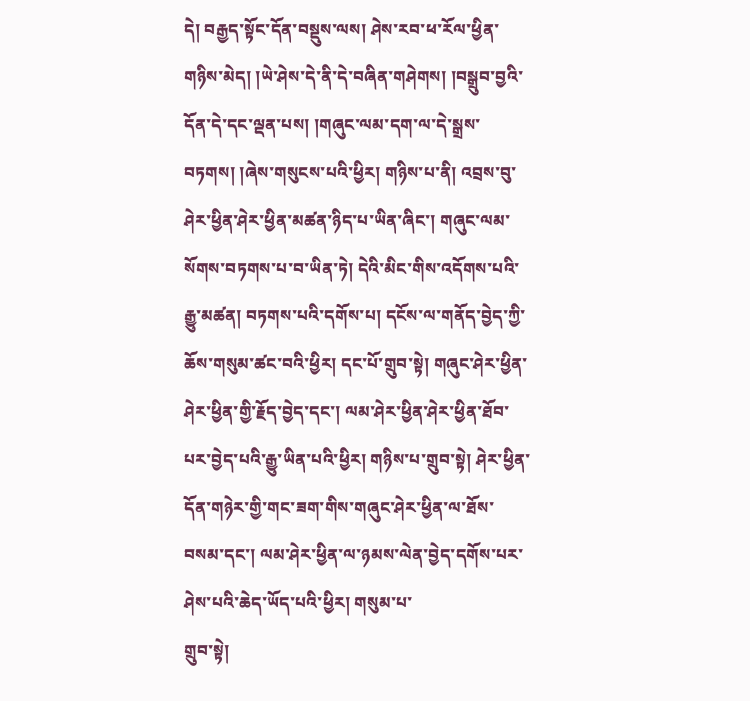དེ། བརྒྱད་སྟོང་དོན་བསྡུས་ལས། ཤེས་རབ་ཕ་རོལ་ཕྱིན་གཉིས་མེད། །ཡེ་ཤེས་དེ་ནི་དེ་བཞིན་གཤེགས། །བསྒྲུབ་བྱའི་དོན་དེ་དང་ལྡན་པས། །གཞུང་ལམ་དག་ལ་དེ་སྒྲས་བཏགས། །ཞེས་གསུངས་པའི་ཕྱིར། གཉིས་པ་ནི། འབྲས་བུ་ཤེར་ཕྱིན་ཤེར་ཕྱིན་མཚན་ཉིད་པ་ཡིན་ཞིང་། གཞུང་ལམ་སོགས་བཏགས་པ་བ་ཡིན་ཏེ། དེའི་མིང་གིས་འདོགས་པའི་རྒྱུ་མཚན། བཏགས་པའི་དགོས་པ། དངོས་ལ་གནོད་བྱེད་ཀྱི་ཆོས་གསུམ་ཚང་བའི་ཕྱིར། དང་པོ་གྲུབ་སྟེ། གཞུང་ཤེར་ཕྱིན་ཤེར་ཕྱིན་གྱི་རྗོད་བྱེད་དང་། ལམ་ཤེར་ཕྱིན་ཤེར་ཕྱིན་ཐོབ་པར་བྱེད་པའི་རྒྱུ་ཡིན་པའི་ཕྱིར། གཉིས་པ་གྲུབ་སྟེ། ཤེར་ཕྱིན་དོན་གཉེར་གྱི་གང་ཟག་གིས་གཞུང་ཤེར་ཕྱིན་ལ་ཐོས་བསམ་དང་། ལམ་ཤེར་ཕྱིན་ལ་ཉམས་ལེན་བྱེད་དགོས་པར་ཤེས་པའི་ཆེད་ཡོད་པའི་ཕྱིར། གསུམ་པ་
གྲུབ་སྟེ།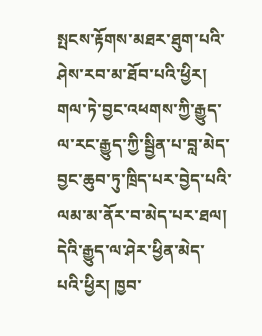སྤངས་རྟོགས་མཐར་ཐུག་པའི་ཤེས་རབ་མ་ཐོབ་པའི་ཕྱིར། གལ་ཏེ་བྱང་འཕགས་ཀྱི་རྒྱུད་ལ་རང་རྒྱུད་ཀྱི་སྦྱིན་པ་བླ་མེད་བྱང་ཆུབ་ཏུ་ཁྲིད་པར་བྱེད་པའི་ལམ་མ་ནོར་བ་མེད་པར་ཐལ། དེའི་རྒྱུད་ལ་ཤེར་ཕྱིན་མེད་པའི་ཕྱིར། ཁྱབ་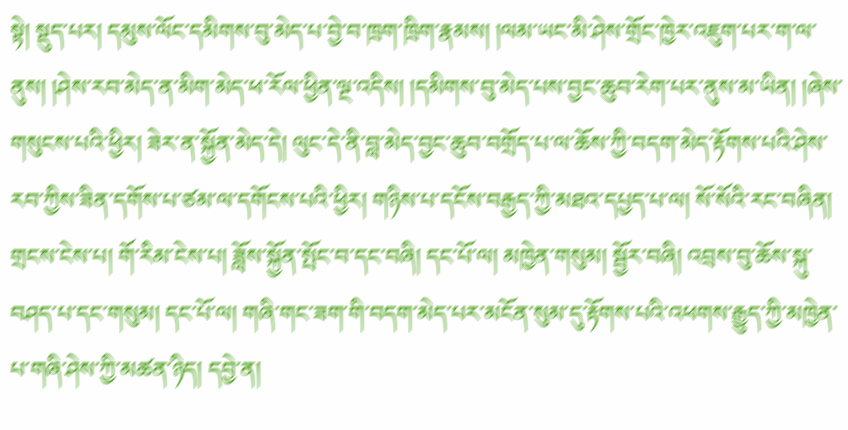སྟེ། སྡུད་པར། དམུས་ལོང་དམིགས་བུ་མེད་པ་བྱེ་བ་ཁྲག་ཁྲིག་རྣམས། །ལམ་ཡང་མི་ཤེས་གྲོང་ཁྱེར་འཇུག་པར་ག་ལ་ནུས། །ཤེས་རབ་མེད་ན་མིག་མེད་ཕ་རོལ་ཕྱིན་ལྔ་འདིས། །དམིགས་བུ་མེད་པས་བྱང་ཆུབ་རེག་པར་ནུས་མ་ཡིན། །ཞེས་གསུངས་པའི་ཕྱིར། ཟེར་ན་སྐྱོན་མེད་དེ། ལུང་དེ་ནི་བླ་མེད་བྱང་ཆུབ་བགྲོད་པ་ལ་ཆོས་ཀྱི་བདག་མེད་རྟོགས་པའི་ཤེས་རབ་ཀྱིས་ཟིན་དགོས་པ་ཙམ་ལ་དགོངས་པའི་ཕྱིར། གཉིས་པ་དངོས་བརྒྱད་ཀྱི་མཐའ་དཔྱད་པ་ལ། སོ་སོའི་རང་བཞིན། གྲངས་ངེས་པ། གོ་རིམ་ངེས་པ། ཟློས་སྐྱོན་སྤོང་བ་དང་བཞི། དང་པོ་ལ། མཁྱེན་གསུམ། སྦྱོར་བཞི། འབྲས་བུ་ཆོས་སྐུ་བཤད་པ་དང་གསུམ། དང་པོ་ལ། གཞི་གང་ཟག་གི་བདག་མེད་པར་མངོན་སུམ་དུ་རྟོགས་པའི་འཕགས་རྒྱུད་ཀྱི་མཁྱེན་པ་གཞི་ཤེས་ཀྱི་མཚན་ཉིད། དབྱེ་ན།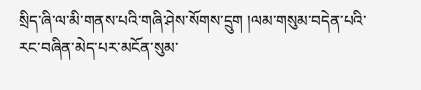སྲིད་ཞི་ལ་མི་གནས་པའི་གཞི་ཤེས་སོགས་དྲུག །ལམ་གསུམ་བདེན་པའི་རང་བཞིན་མེད་པར་མངོན་སུམ་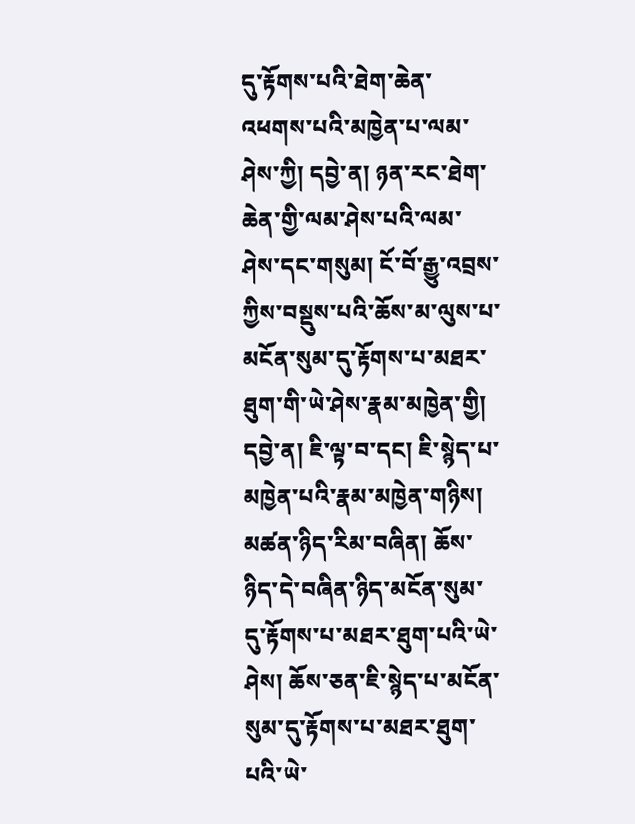དུ་རྟོགས་པའི་ཐེག་ཆེན་འཕགས་པའི་མཁྱེན་པ་ལམ་ཤེས་ཀྱི། དབྱེ་ན། ཉན་རང་ཐེག་ཆེན་གྱི་ལམ་ཤེས་པའི་ལམ་ཤེས་དང་གསུམ། ངོ་བོ་རྒྱུ་འབྲས་ཀྱིས་བསྡུས་པའི་ཆོས་མ་ལུས་པ་མངོན་སུམ་དུ་རྟོགས་པ་མཐར་ཐུག་གི་ཡེ་ཤེས་རྣམ་མཁྱེན་གྱི། དབྱེ་ན། ཇི་ལྟ་བ་དང། ཇི་སྙེད་པ་མཁྱེན་པའི་རྣམ་མཁྱེན་གཉིས། མཚན་ཉིད་རིམ་བཞིན། ཆོས་ཉིད་དེ་བཞིན་ཉིད་མངོན་སུམ་དུ་རྟོགས་པ་མཐར་ཐུག་པའི་ཡེ་ཤེས། ཆོས་ཅན་ཇི་སྙེད་པ་མངོན་སུམ་དུ་རྟོགས་པ་མཐར་ཐུག་པའི་ཡེ་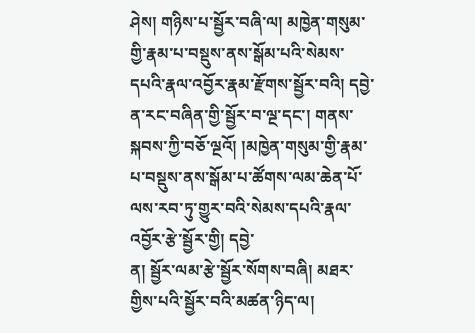ཤེས། གཉིས་པ་སྦྱོར་བཞི་ལ། མཁྱེན་གསུམ་གྱི་རྣམ་པ་བསྡུས་ནས་སྒོམ་པའི་སེམས་དཔའི་རྣལ་འབྱོར་རྣམ་རྫོགས་སྦྱོར་བའི། དབྱེ་ན་རང་བཞིན་གྱི་སྦྱོར་བ་ལྔ་དང་། གནས་སྐབས་ཀྱི་བཅོ་ལྔའོ། །མཁྱེན་གསུམ་གྱི་རྣམ་པ་བསྡུས་ནས་སྒོམ་པ་ཚོགས་ལམ་ཆེན་པོ་ལས་རབ་ཏུ་གྱུར་བའི་སེམས་དཔའི་རྣལ་འབྱོར་རྩེ་སྦྱོར་གྱི། དབྱེ་
ན། སྦྱོར་ལམ་རྩེ་སྦྱོར་སོགས་བཞི། མཐར་གྱིས་པའི་སྦྱོར་བའི་མཚན་ཉིད་ལ།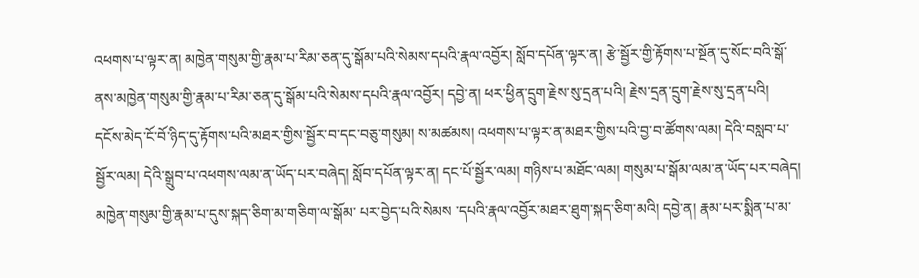འཕགས་པ་ལྟར་ན། མཁྱེན་གསུམ་གྱི་རྣམ་པ་རིམ་ཅན་དུ་སྒོམ་པའི་སེམས་དཔའི་རྣལ་འབྱོར། སློབ་དཔོན་ལྟར་ན། རྩེ་སྦྱོར་གྱི་རྟོགས་པ་སྔོན་དུ་སོང་བའི་སྒོ་ནས་མཁྱེན་གསུམ་གྱི་རྣམ་པ་རིམ་ཅན་དུ་སྒོམ་པའི་སེམས་དཔའི་རྣལ་འབྱོར། དབྱེ་ན། ཕར་ཕྱིན་དྲུག་རྗེས་སུ་དྲན་པའི། རྗེས་དྲན་དྲུག་རྗེས་སུ་དྲན་པའི། དངོས་མེད་ངོ་བོ་ཉིད་དུ་རྟོགས་པའི་མཐར་གྱིས་སྦྱོར་བ་དང་བཅུ་གསུམ། ས་མཚམས། འཕགས་པ་ལྟར་ན་མཐར་གྱིས་པའི་བྱ་བ་ཚོགས་ལམ། དེའི་བསླབ་པ་སྦྱོར་ལམ། དེའི་སྒྲུབ་པ་འཕགས་ལམ་ན་ཡོད་པར་བཞེད། སློབ་དཔོན་ལྟར་ན། དང་པོ་སྦྱོར་ལམ། གཉིས་པ་མཐོང་ལམ། གསུམ་པ་སྒོམ་ལམ་ན་ཡོད་པར་བཞེད། མཁྱེན་གསུམ་གྱི་རྣམ་པ་དུས་སྐད་ཅིག་མ་གཅིག་ལ་སྒོམ་ པར་བྱེད་པའི་སེམས ་དཔའི་རྣལ་འབྱོར་མཐར་ཐུག་སྐད་ཅིག་མའི། དབྱེ་ན། རྣམ་པར་སྨིན་པ་མ་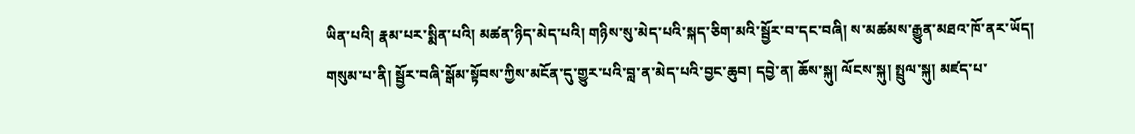ཡིན་པའི། རྣམ་པར་སྨིན་པའི། མཚན་ཉིད་མེད་པའི། གཉིས་སུ་མེད་པའི་སྐད་ཅིག་མའི་སྦྱོར་བ་དང་བཞི། ས་མཚམས་རྒྱུན་མཐའ་ཁོ་ནར་ཡོད། གསུམ་པ་ནི། སྦྱོར་བཞི་སྒོམ་སྟོབས་ཀྱིས་མངོན་དུ་གྱུར་པའི་བླ་ན་མེད་པའི་བྱང་ཆུབ། དབྱེ་ན། ཆོས་སྐུ། ལོངས་སྐུ། སྤྲུལ་སྐུ། མཛད་པ་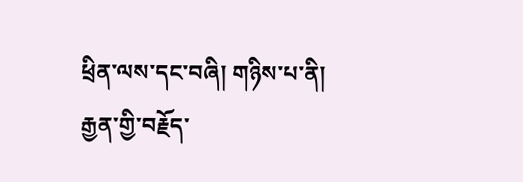ཕྲིན་ལས་དང་བཞི། གཉིས་པ་ནི། རྒྱན་གྱི་བརྗོད་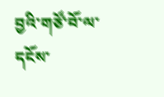བྱའི་གཙོ་བོ་ལ་དངོས་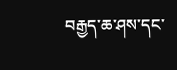བརྒྱད་ཆ་ཤས་དང་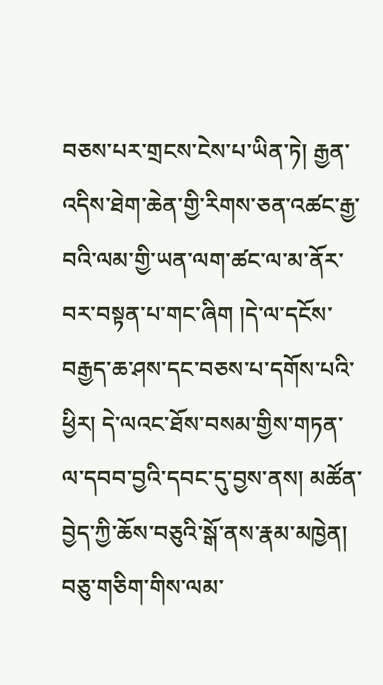བཅས་པར་གྲངས་ངེས་པ་ཡིན་ཏེ། རྒྱན་འདིས་ཐེག་ཆེན་གྱི་རིགས་ཅན་འཚང་རྒྱ་བའི་ལམ་གྱི་ཡན་ལག་ཚང་ལ་མ་ནོར་བར་བསྟན་པ་གང་ཞིག །དེ་ལ་དངོས་བརྒྱད་ཆ་ཤས་དང་བཅས་པ་དགོས་པའི་ཕྱིར། དེ་ལའང་ཐོས་བསམ་གྱིས་གཏན་ལ་དབབ་བྱའི་དབང་དུ་བྱས་ནས། མཚོན་བྱེད་ཀྱི་ཆོས་བཅུའི་སྒོ་ནས་རྣམ་མཁྱེན། བཅུ་གཅིག་གིས་ལམ་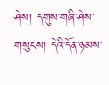ཤེས། དགུས་གཞི་ཤེས་གསུངས། དེའི་དོན་ཉམས་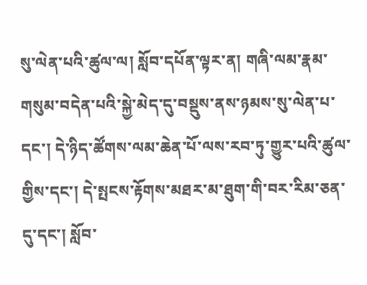སུ་ལེན་པའི་ཚུལ་ལ། སློབ་དཔོན་ལྟར་ན། གཞི་ལམ་རྣམ་གསུམ་བདེན་པའི་སྐྱེ་མེད་དུ་བསྡུས་ནས་ཉམས་སུ་ལེན་པ་དང་། དེ་ཉིད་ཚོགས་ལམ་ཆེན་པོ་ལས་རབ་ཏུ་གྱུར་པའི་ཚུལ་གྱིས་དང་། དེ་སྤངས་རྟོགས་མཐར་མ་ཐུག་གི་བར་རིམ་ཅན་དུ་དང་། སློབ་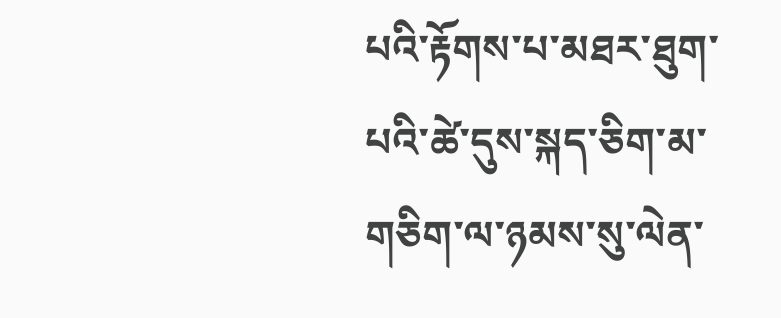པའི་རྟོགས་པ་མཐར་ཐུག་པའི་ཚེ་དུས་སྐད་ཅིག་མ་གཅིག་ལ་ཉམས་སུ་ལེན་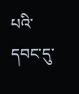པའི་དབང་དུ་